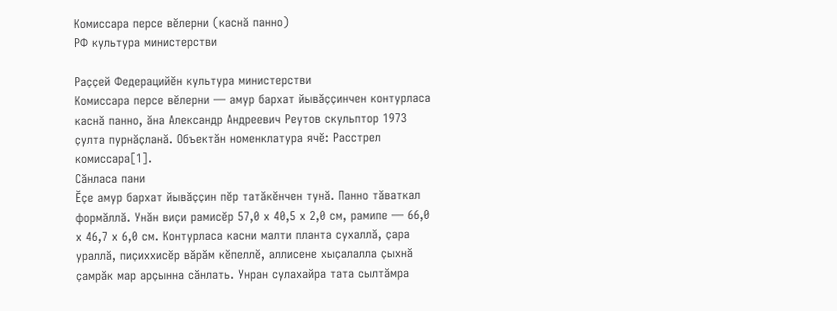Комиссара персе вĕлерни (каснă панно)
РФ культура министерстви

Раҫҫей Федерацийӗн культура министерстви
Комиссара персе вӗлерни — амур бархат йывӑҫҫинчен контурласа каснӑ панно, ӑна Александр Андреевич Реутов скульптор 1973 ҫулта пурнӑҫланӑ. Объектӑн номенклатура ячӗ: Расстрел комиссара[1].
Сӑнласа пани
Ӗҫе амур бархат йывӑҫҫин пӗр татӑкӗнчен тунӑ. Панно тӑваткал формӑллӑ. Унӑн виҫи рамисӗр 57,0 х 40,5 х 2,0 см, рамипе — 66,0 х 46,7 х 6,0 см. Контурласа касни малти планта сухаллӑ, ҫара ураллӑ, пиҫиххисӗр вӑрӑм кӗпеллӗ, аллисене хыҫалалла ҫыхнӑ ҫамрӑк мар арҫынна сӑнлать. Унран сулахайра тата сылтӑмра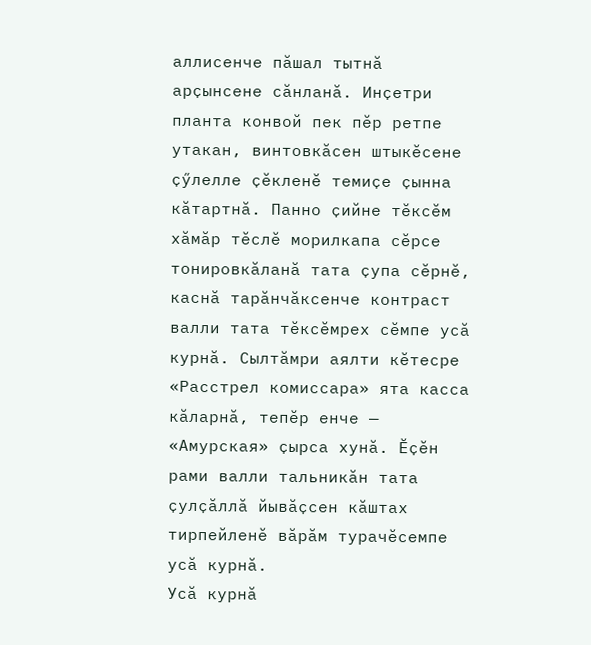аллисенче пӑшал тытнӑ арҫынсене сӑнланӑ. Инҫетри планта конвой пек пӗр ретпе утакан, винтовкӑсен штыкӗсене ҫӳлелле ҫӗкленӗ темиҫе ҫынна кӑтартнӑ. Панно ҫийне тӗксӗм хӑмӑр тӗслӗ морилкапа сӗрсе тонировкӑланӑ тата ҫупа сӗрнӗ, каснӑ тарӑнчӑксенче контраст валли тата тӗксӗмрех сӗмпе усӑ курнӑ. Сылтӑмри аялти кӗтесре «Расстрел комиссара» ята касса кӑларнӑ, тепӗр енче — «Амурская» ҫырса хунӑ. Ӗҫӗн рами валли тальникӑн тата ҫулҫӑллӑ йывӑҫсен кӑштах тирпейленӗ вӑрӑм турачӗсемпе усӑ курнӑ.
Усӑ курнӑ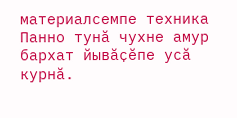материалсемпе техника
Панно тунӑ чухне амур бархат йывӑҫӗпе усӑ курнӑ.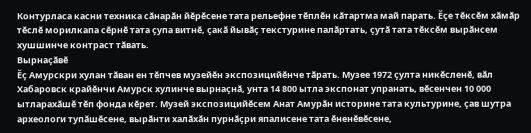Контурласа касни техника сӑнарӑн йӗрӗсене тата рельефне тӗплӗн кӑтартма май парать. Ӗҫе тӗксӗм хӑмӑр тӗслӗ морилкапа сӗрнӗ тата ҫупа витнӗ, ҫакӑ йывӑҫ текстурине палӑртать, ҫутӑ тата тӗксӗм вырӑнсем хушшинче контраст тӑвать.
Вырнаҫӑвӗ
Ӗҫ Амурскри хулан тӑван ен тӗпчев музейӗн экспозицийӗнче тӑрать. Музее 1972 ҫулта никӗсленӗ, вӑл Хабаровск крайӗнчи Амурск хулинче вырнаҫнӑ, унта 14 800 ытла экспонат упранать, вӗсенчен 10 000 ытларахӑшӗ тӗп фонда кӗрет. Музей экспозицийӗсем Анат Амурӑн историне тата культурине, ҫав шутра археологи тупӑшӗсене, вырӑнти халӑхӑн пурнӑҫри япалисене тата ӗненӗвӗсене,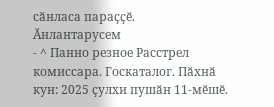сӑнласа параҫҫӗ.
Ӑнлантарусем
- ^ Панно резное Расстрел комиссара. Госкаталог. Пӑхнӑ кун: 2025 ҫулхи пушӑн 11-мӗшӗ.